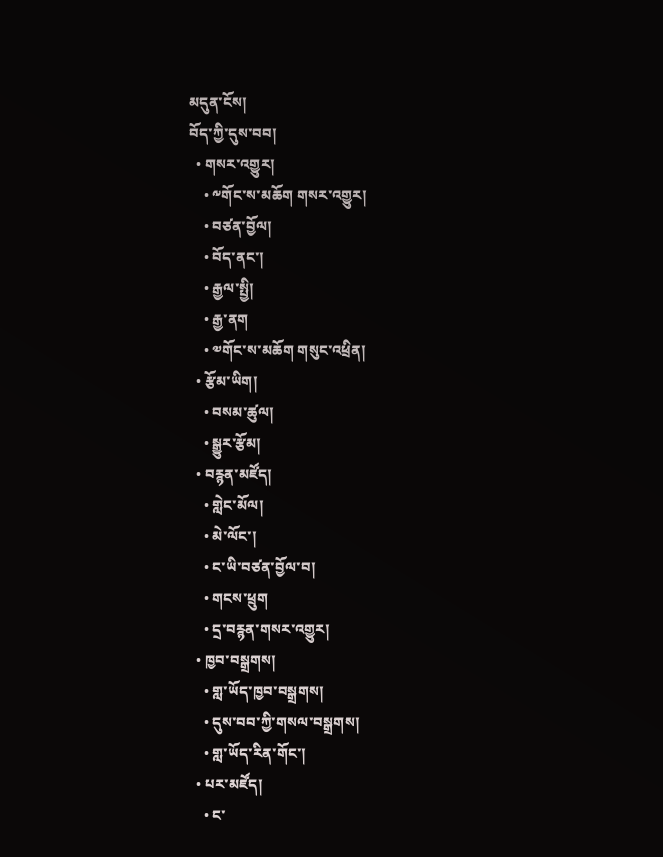མདུན་ངོས།
བོད་ཀྱི་དུས་བབ།
  • གསར་འགྱུར།
    • ༸གོང་ས་མཆོག གསར་འགྱུར།
    • བཙན་བྱོལ།
    • བོད་ནང་།
    • རྒྱལ་སྤྱི།
    • རྒྱ་ནག
    • ༧གོང་ས་མཆོག གསུང་འཕྲིན།
  • རྩོམ་ཡིག།
    • བསམ་ཚུལ།
    • སྒྱུར་རྩོམ།
  • བརྙན་མཛོད།
    • གླེང་མོལ།
    • མེ་ལོང་།
    • ང་ཡི་བཙན་བྱོལ་བ།
    • གངས་ཕྲུག
    • དྲ་བརྙན་གསར་འགྱུར།
  • ཁྱབ་བསྒྲགས།
    • གླ་ཡོད་ཁྱབ་བསྒྲགས།
    • དུས་བབ་ཀྱི་གསལ་བསྒྲགས།
    • གླ་ཡོད་རིན་གོང་།
  • པར་མཛོད།
    • ང་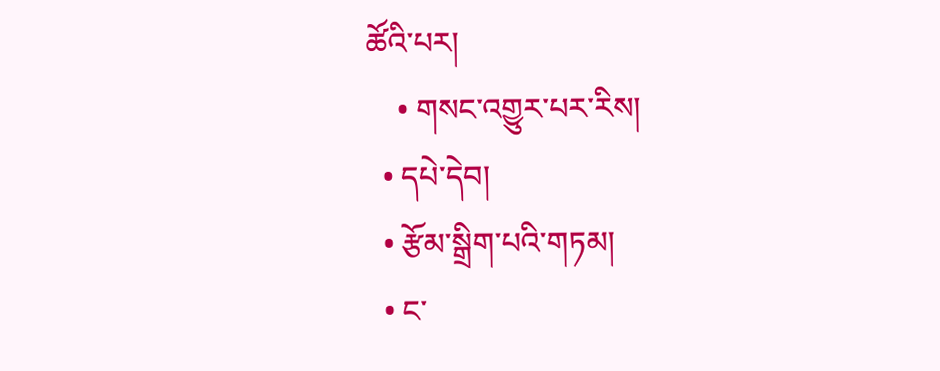ཚོའི་པར།
    • གསང་འགྱུར་པར་རིས།
  • དཔེ་དེབ།
  • རྩོམ་སྒྲིག་པའི་གཏམ།
  • ང་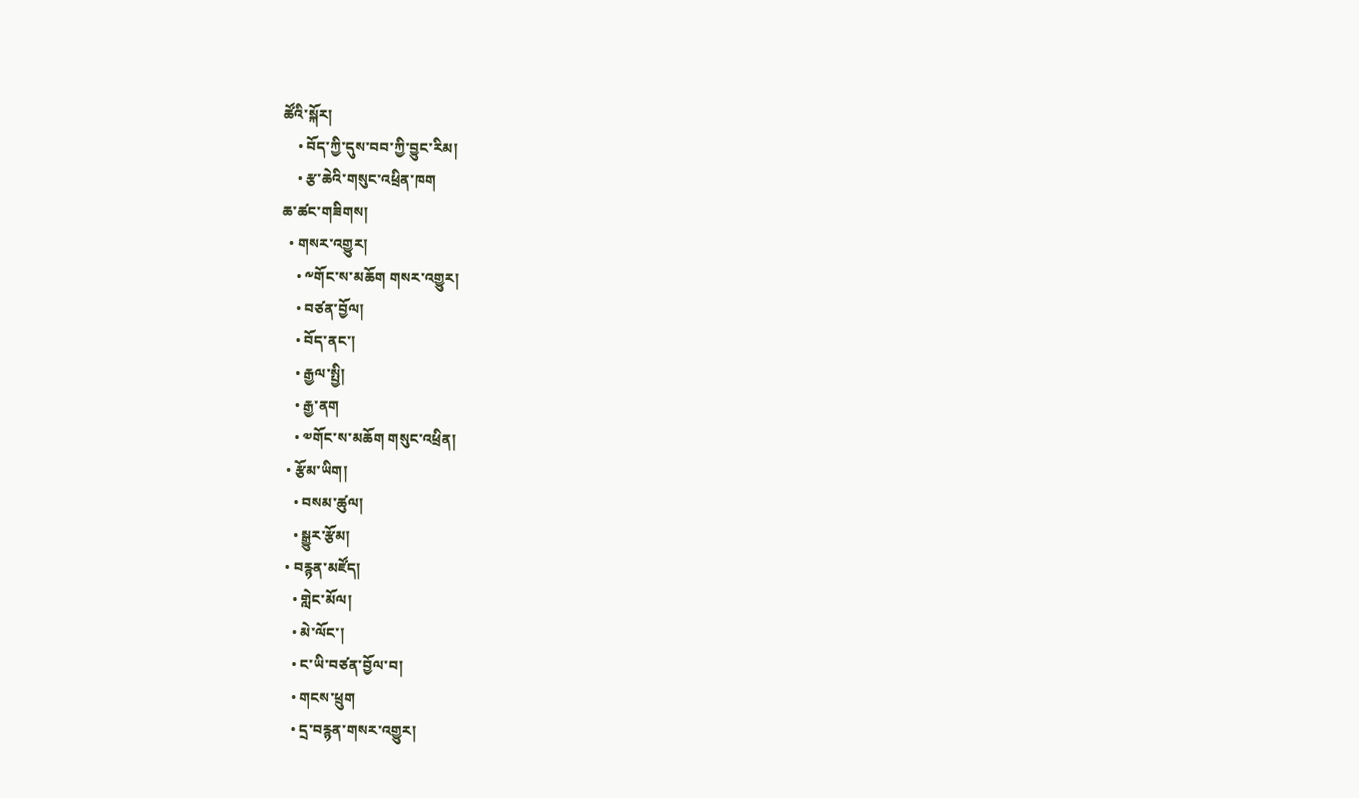ཚོའི་སྐོར།
    • བོད་ཀྱི་དུས་བབ་ཀྱི་བྱུང་རིམ།
    • རྩ་ཆེའི་གསུང་འཕྲིན་ཁག
ཆ་ཚང་གཟིགས།
  • གསར་འགྱུར།
    • ༸གོང་ས་མཆོག གསར་འགྱུར།
    • བཙན་བྱོལ།
    • བོད་ནང་།
    • རྒྱལ་སྤྱི།
    • རྒྱ་ནག
    • ༧གོང་ས་མཆོག གསུང་འཕྲིན།
  • རྩོམ་ཡིག།
    • བསམ་ཚུལ།
    • སྒྱུར་རྩོམ།
  • བརྙན་མཛོད།
    • གླེང་མོལ།
    • མེ་ལོང་།
    • ང་ཡི་བཙན་བྱོལ་བ།
    • གངས་ཕྲུག
    • དྲ་བརྙན་གསར་འགྱུར།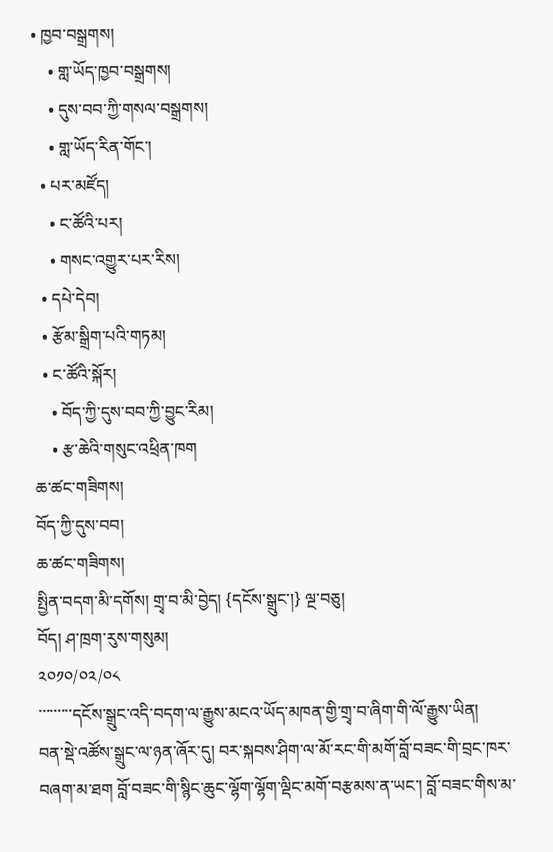• ཁྱབ་བསྒྲགས།
    • གླ་ཡོད་ཁྱབ་བསྒྲགས།
    • དུས་བབ་ཀྱི་གསལ་བསྒྲགས།
    • གླ་ཡོད་རིན་གོང་།
  • པར་མཛོད།
    • ང་ཚོའི་པར།
    • གསང་འགྱུར་པར་རིས།
  • དཔེ་དེབ།
  • རྩོམ་སྒྲིག་པའི་གཏམ།
  • ང་ཚོའི་སྐོར།
    • བོད་ཀྱི་དུས་བབ་ཀྱི་བྱུང་རིམ།
    • རྩ་ཆེའི་གསུང་འཕྲིན་ཁག
ཆ་ཚང་གཟིགས།
བོད་ཀྱི་དུས་བབ།
ཆ་ཚང་གཟིགས།
སྤྱིན་བདག་མི་དགོས། གྲྭ་བ་མི་བྱེད། {དངོས་སྒྲུང་།} ལྔ་བཅུ།
བོད། ཤ་ཁྲག་རུས་གསུམ།
༢༠༡༠/༠༢/༠༨
་་་་་་་་་དངོས་སྒྲུང་འདི་བདག་ལ་རྒྱུས་མངའ་ཡོད་མཁན་གྱི་གྲྭ་བ་ཞིག་གི་ལོ་རྒྱུས་ཡིན།
བན་སྡེ་འཚོས་སྒྲུང་ལ་ཉན་ཞོར་དུ། བར་སྐབས་ཤིག་ལ་མོ་རང་གི་མགོ་བློ་བཟང་གི་བྲང་ཁར་བཞག་མ་ཐག བློ་བཟང་གི་སྙིང་ཆུང་ལྷོག་ལྷོག་ལྡིང་མགོ་བརྩམས་ན་ཡང་། བློ་བཟང་གིས་མ་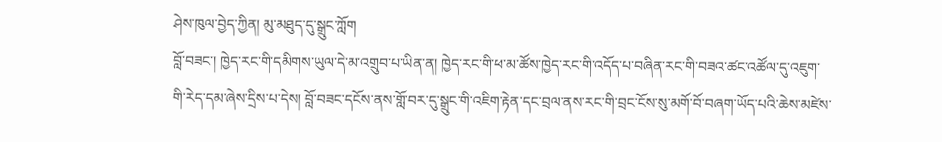ཤེས་ཁུལ་བྱེད་ཀྱིན། མུ་མཐུད་དུ་སྒྲུང་ཀློག
བློ་བཟང་། ཁྱེད་རང་གི་དམིགས་ཡུལ་དེ་མ་འགྲུབ་པ་ཡིན་ན། ཁྱེད་རང་གི་ཕ་མ་ཚོས་ཁྱེད་རང་གི་འདོད་པ་བཞིན་རང་གི་བཟའ་ཚང་འཚོལ་དུ་འཇུག་གི་རེད་དམ་ཞེས་དྲིས་པ་དེས། བློ་བཟང་དངོས་ནས་གློ་བར་དུ་སྒྲུང་གི་འཇིག་རྟེན་དང་བྲལ་ནས་རང་གི་བྲང་ངོས་སུ་མགོ་བོ་བཞག་ཡོད་པའི་ཆེས་མཛེས་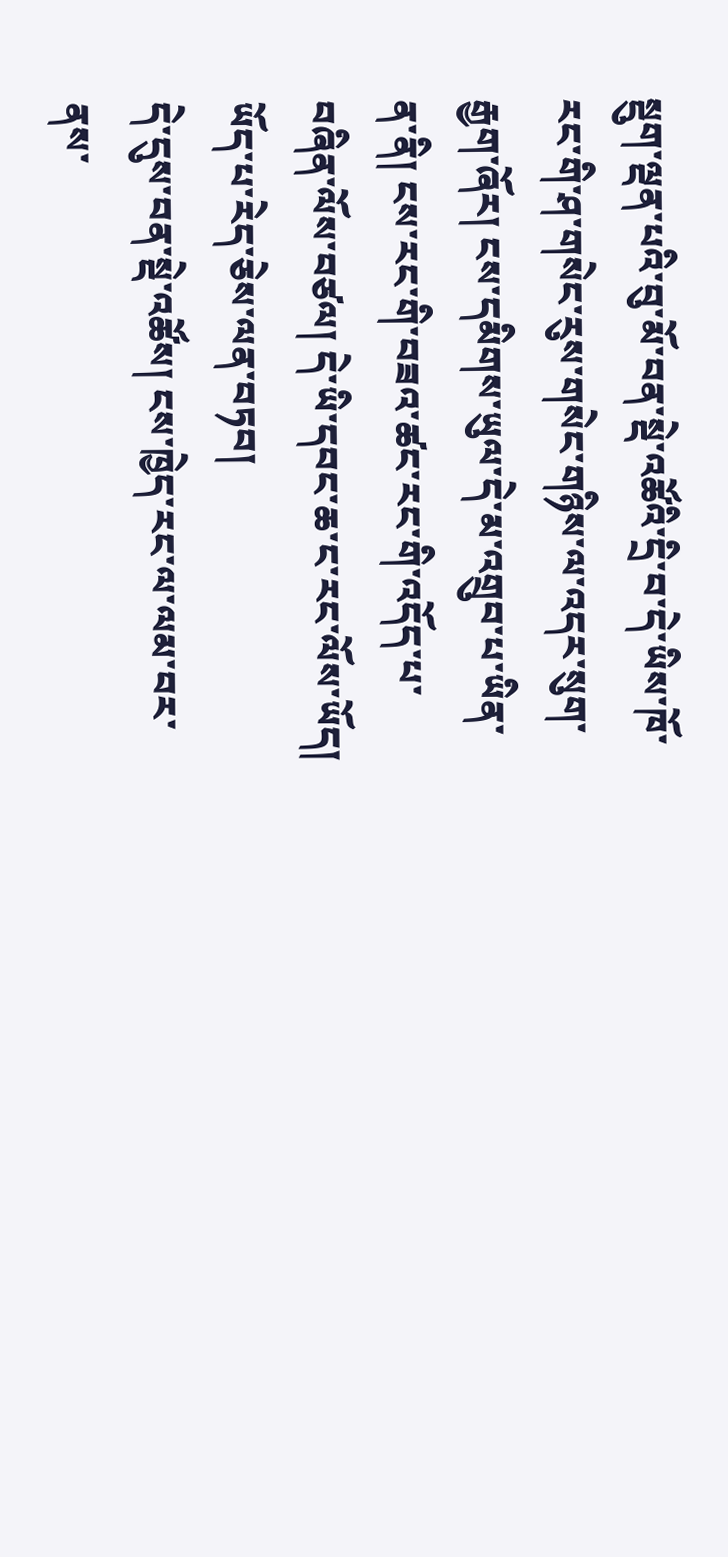སྡུག་ལྡན་པའི་བུ་མོ་བན་སྡེ་འཚོའི་དྲི་བ་དེ་ཡིས་ཁོ་རང་གི་ཤ་གསེང་རུས་གསེང་གཉིས་ལ་འདར་སུག་རྒྱག་ཞོར། ངས་དམིགས་ཡུལ་དེ་མ་འགྲུབ་པ་ཡིན་ན་ནི། ངས་རང་གི་བཟའ་ཚང་རང་གི་འདོད་པ་བཞིན་ལོས་བཙལ། དེ་ཡི་དབང་ཆ་ང་རང་ལོས་ཡོད། ཡོད་པ་རེད་ཅེས་ལན་བཏབ།
དེ་དུས་བན་སྡེ་འཚོས། ངས་ཁྱེད་རང་ལ་ལམ་བར་ནས་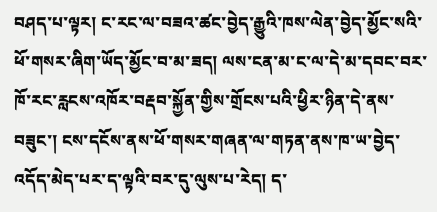བཤད་པ་ལྟར། ང་རང་ལ་བཟའ་ཚང་བྱེད་རྒྱུའི་ཁས་ལེན་བྱེད་མྱོང་སའི་ཕོ་གསར་ཞིག་ཡོད་མྱོང་བ་མ་ཟད། ལས་ངན་མ་ང་ལ་དེ་མ་དབང་བར་ཁོ་རང་རླངས་འཁོར་བརྡབ་སྐྱོན་གྱིས་གྲོངས་པའི་ཕྱིར་ཉིན་དེ་ནས་བཟུང་། ངས་དངོས་ནས་ཕོ་གསར་གཞན་ལ་གཏན་ནས་ཁ་ཡ་བྱེད་འདོད་མེད་པར་ད་ལྟའི་བར་དུ་ལུས་པ་རེད། ད་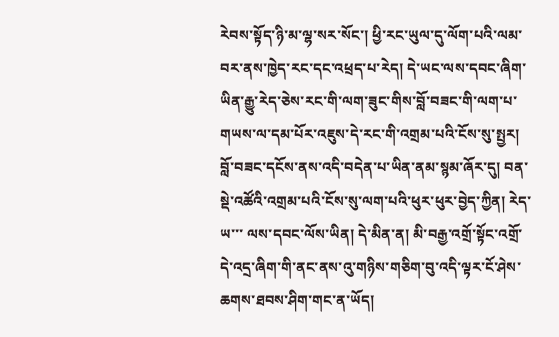རེབས་སྟོད་ཉི་མ་ལྷ་སར་སོང་། ཕྱི་རང་ཡུལ་དུ་ལོག་པའི་ལམ་བར་ནས་ཁྱེད་རང་དང་འཕྲད་པ་རེད། དེ་ཡང་ལས་དབང་ཞིག་ཡིན་རྒྱུ་རེད་ཅེས་རང་གི་ལག་ཟུང་གིས་བློ་བཟང་གི་ལག་པ་གཡས་ལ་དམ་པོར་འཇུས་དེ་རང་གི་འགྲམ་པའི་ངོས་སུ་སྤྱར།
བློ་བཟང་དངོས་ནས་འདི་བདེན་པ་ཡིན་ནམ་སྙམ་ཞོར་དུ། བན་སྡེ་འཚོའི་འགྲམ་པའི་ངོས་སུ་ལག་པའི་ཕུར་ཕུར་བྱེད་ཀྱིན། རེད་ཡ་་་ ལས་དབང་ལོས་ཡིན། དེ་མིན་ན། མི་བརྒྱ་འགྲོ་སྟོང་འགྲོ་དེ་འདྲ་ཞིག་གི་ནང་ནས་འུ་གཉིས་གཅིག་བུ་འདི་ལྟར་ངོ་ཤེས་ཆགས་ཐབས་ཤིག་གང་ན་ཡོད།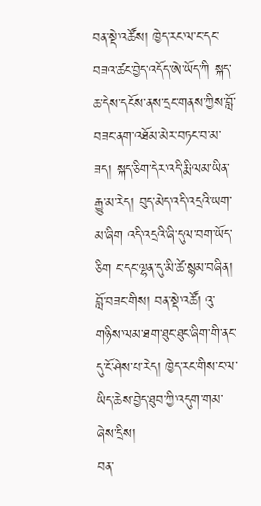བན་སྡེ་འཚོས། ཁྱེད་རང་ལ་ང་དང་བཟའ་ཚང་བྱེད་འདོད་ཨེ་ཡོད་ཀི སྐད་ཆ་དེས་དངོས་ནས་དྲང་གནས་ཀྱིས་བློ་བཟང་ནག་འཐོམ་མེར་བཏང་བ་མ་ཟད། སྐད་ཅིག་དེར་འདི་རྨི་ལམ་ཡིན་རྒྱུ་མ་རེད། བུད་མེད་འདི་འདྲའི་ཡག་མ་ཞིག འདི་འདྲའི་ཞི་དུལ་བག་ཡོད་ཅིག ང་དང་ལྷན་དུ་མི་ཚེ་སྙམ་བཞིན། བློ་བཟང་གིས། བན་སྡེ་འཚོ། འུ་གཉིས་ལམ་ཐག་ཐུང་ཐུང་ཞིག་གི་ནང་དུ་ངོ་ཤེས་པ་རེད། ཁྱེད་རང་གིས་ང་ལ་ཡིད་ཆེས་བྱེད་ཐུབ་ཀྱི་འདུག་གམ་ཞེས་དྲིས།
བན་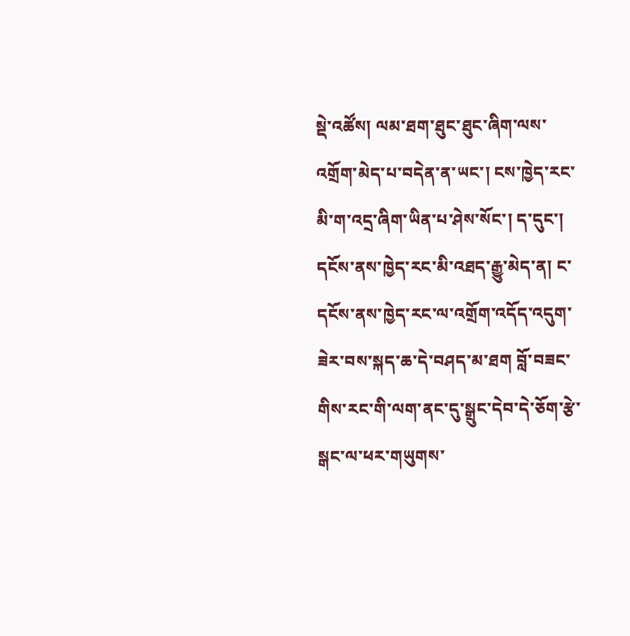སྡེ་འཚོས། ལམ་ཐག་ཐུང་ཐུང་ཞིག་ལས་འགྲོག་མེད་པ་བདེན་ན་ཡང་། ངས་ཁྱེད་རང་མི་ག་འདྲ་ཞིག་ཡིན་པ་ཤེས་སོང་། ད་དུང་། དངོས་ནས་ཁྱེད་རང་མི་འཐད་རྒྱུ་མེད་ན། ང་དངོས་ནས་ཁྱེད་རང་ལ་འགྲོག་འདོད་འདུག་ཟེར་བས་སྐད་ཆ་དེ་བཤད་མ་ཐག བློ་བཟང་གིས་རང་གི་ལག་ནང་དུ་སྒྲུང་དེབ་དེ་ཅོག་རྩེ་སྒང་ལ་ཕར་གཡུགས་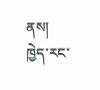ནས།
ཁྱེད་རང་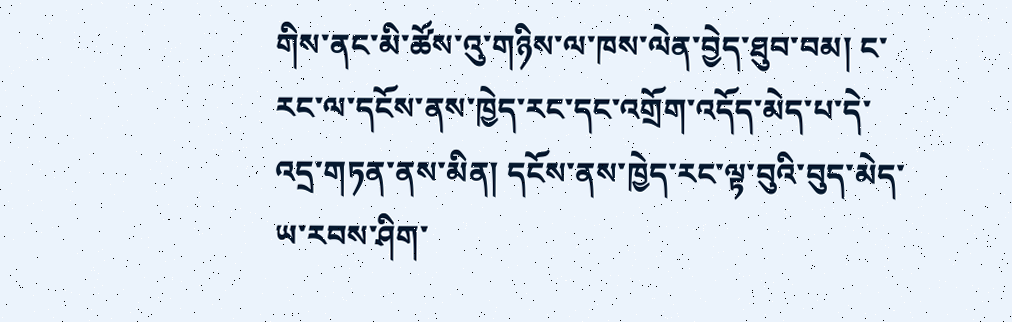གིས་ནང་མི་ཚོས་འུ་གཉིས་ལ་ཁས་ལེན་བྱེད་ཐུབ་བམ། ང་རང་ལ་དངོས་ནས་ཁྱེད་རང་དང་འགྲོག་འདོད་མེད་པ་དེ་འདྲ་གཏན་ནས་མིན། དངོས་ནས་ཁྱེད་རང་ལྟ་བུའི་བུད་མེད་ཡ་རབས་ཤིག་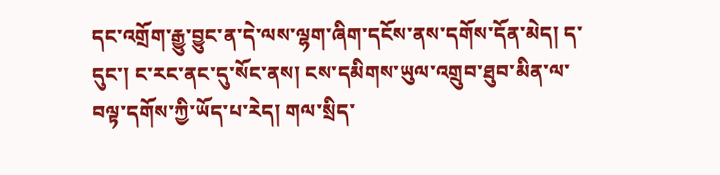དང་འགྲོག་རྒྱུ་བྱུང་ན་དེ་ལས་ལྷག་ཞིག་དངོས་ནས་དགོས་དོན་མེད། ད་དུང་། ང་རང་ནང་དུ་སོང་ནས། ངས་དམིགས་ཡུལ་འགྲུབ་ཐུབ་མིན་ལ་བལྟ་དགོས་ཀྱི་ཡོད་པ་རེད། གལ་སྲིད་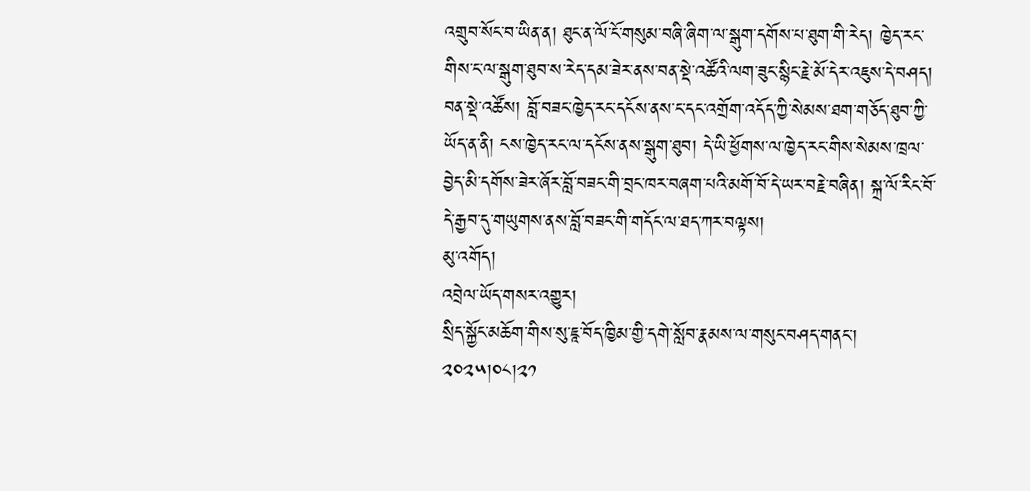འགྲུབ་སོང་བ་ཡིན་ན། ཐུང་ན་ལོ་ངོ་གསུམ་བཞི་ཞིག་ལ་སྒུག་དགོས་པ་ཐུག་གི་རེད། ཁྱེད་རང་གིས་ང་ལ་སྒུག་ཐུབ་ས་རེད་དམ་ཟེར་ནས་བན་སྡེ་འཚོའི་ལག་ཟུང་སྙིང་རྗེ་མོ་དེར་འཇུས་དེ་བཤད།
བན་སྡེ་འཚོས། བློ་བཟང་ཁྱེད་རང་དངོས་ནས་ང་དང་འགྲོག་འདོད་ཀྱི་སེམས་ཐག་གཅོད་ཐུབ་ཀྱི་ཡོད་ན་ནི། ངས་ཁྱེད་རང་ལ་དངོས་ནས་སྒུག་ཐུབ། དེ་ཡི་ཕྱོགས་ལ་ཁྱེད་རང་གིས་སེམས་ཁྲལ་བྱེད་མི་དགོས་ཟེར་ཞོར་བློ་བཟང་གི་བྲང་ཁར་བཞག་པའི་མགོ་བོ་དེ་ཡར་བརྗེ་བཞིན། སྐྲ་ལོ་རིང་བོ་དེ་རྒྱབ་དུ་གཡུགས་ནས་བློ་བཟང་གི་གདོང་ལ་ཐད་ཀར་བལྟས།
མུ་འགོད།
འབྲེལ་ཡོད་གསར་འགྱུར།
སྲིད་སྐྱོང་མཆོག་གིས་སུ་ཇཱ་བོད་ཁྱིམ་གྱི་དགེ་སློབ་རྣམས་ལ་གསུང་བཤད་གནང་། ༢༠༢༥།༠༨།༢༡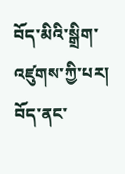བོད་མིའི་སྒྲིག་འཛུགས་ཀྱི་པར།
བོད་ནང་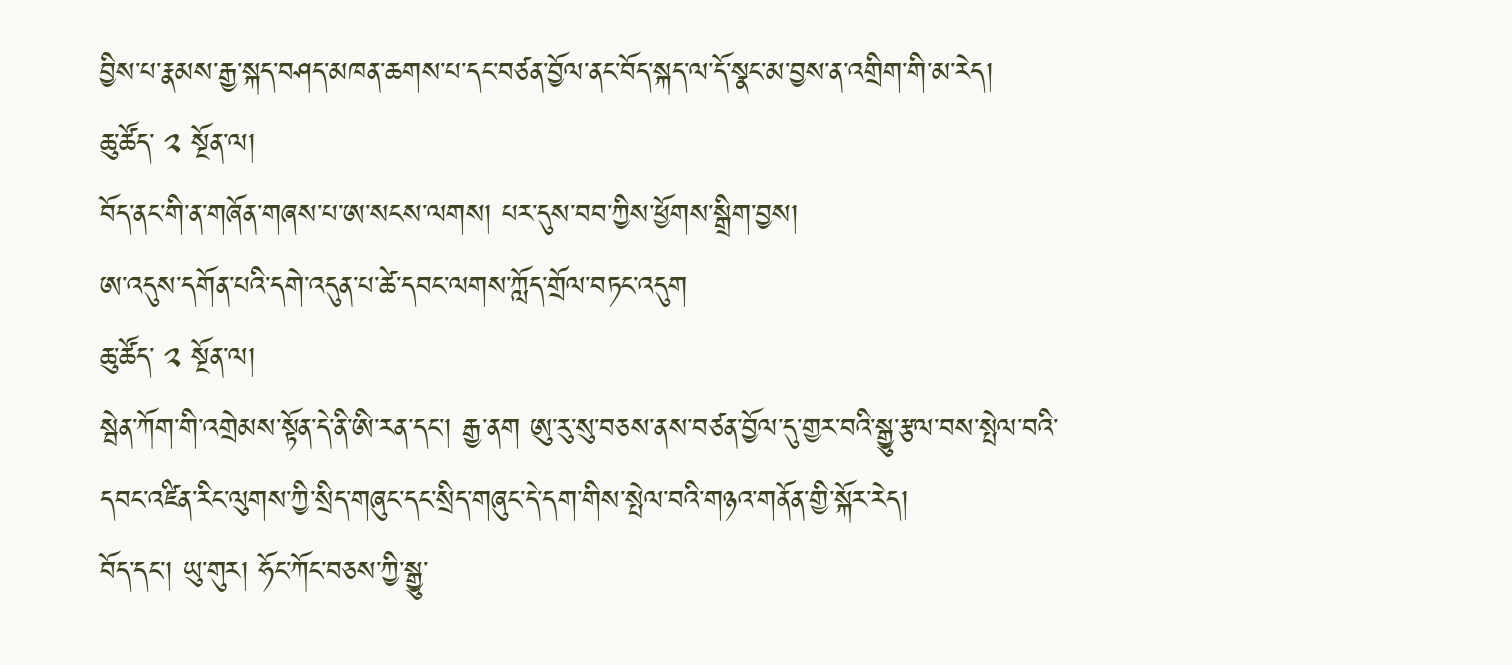བྱིས་པ་རྣམས་རྒྱ་སྐད་བཤད་མཁན་ཆགས་པ་དང་བཙན་བྱོལ་ནང་བོད་སྐད་ལ་དོ་སྣང་མ་བྱས་ན་འགྲིག་གི་མ་རེད།
ཆུ་ཚོད་ ༢ སྔོན་ལ།
བོད་ནང་གི་ན་གཞོན་གཞས་པ་ཨ་སངས་ལགས། པར་དུས་བབ་ཀྱིས་ཕྱོགས་སྒྲིག་བྱས།
ཨ་འདུས་དགོན་པའི་དགེ་འདུན་པ་ཚེ་དབང་ལགས་ཀློད་གྲོལ་བཏང་འདུག
ཆུ་ཚོད་ ༢ སྔོན་ལ།
སྦེན་ཀོག་གི་འགྲེམས་སྟོན་དེ་ནི་ཨི་རན་དང་། རྒྱ་ནག ཨུ་རུ་སུ་བཅས་ནས་བཙན་བྱོལ་དུ་གྱར་བའི་སྒྱུ་རྩལ་བས་སྤེལ་བའི་དབང་འཛིན་རིང་ལུགས་ཀྱི་སྲིད་གཞུང་དང་སྲིད་གཞུང་དེ་དག་གིས་སྤེལ་བའི་གཉའ་གནོན་གྱི་སྐོར་རེད།
བོད་དང་། ཡུ་གུར། ཧོང་ཀོང་བཅས་ཀྱི་སྒྱུ་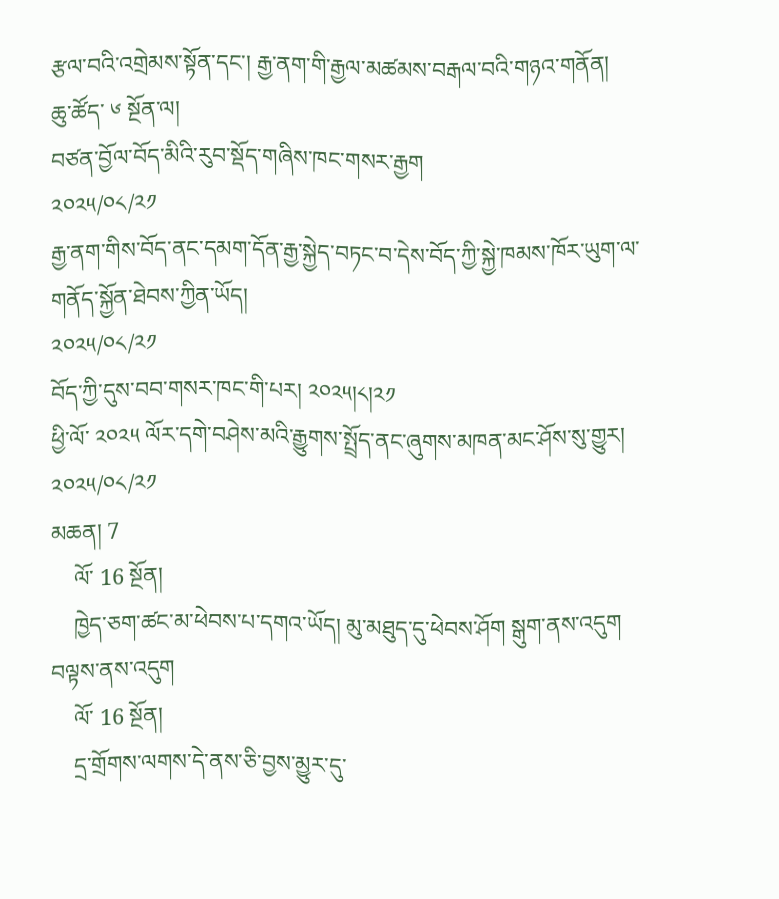རྩལ་བའི་འགྲེམས་སྟོན་དང་། རྒྱ་ནག་གི་རྒྱལ་མཚམས་བརྒལ་བའི་གཉའ་གནོན།
ཆུ་ཚོད་ ༦ སྔོན་ལ།
བཙན་བྱོལ་བོད་མིའི་རུབ་སྡོད་གཞིས་ཁང་གསར་རྒྱག
༢༠༢༥/༠༨/༢༡
རྒྱ་ནག་གིས་བོད་ནང་དམག་དོན་རྒྱ་སྐྱེད་བཏང་བ་དེས་བོད་ཀྱི་སྐྱེ་ཁམས་ཁོར་ཡུག་ལ་གནོད་སྐྱོན་ཐེབས་ཀྱིན་ཡོད།
༢༠༢༥/༠༨/༢༡
བོད་ཀྱི་དུས་བབ་གསར་ཁང་གི་པར། ༢༠༢༥།༨།༢༡
ཕྱི་ལོ་ ༢༠༢༥ ལོར་དགེ་བཤེས་མའི་རྒྱུགས་སྤྲོད་ནང་ཞུགས་མཁན་མང་ཤོས་སུ་གྱུར།
༢༠༢༥/༠༨/༢༡
མཆན། 7
    ལོ་ 16 སྔོན།
    ཁྱེད་ཅག་ཚང་མ་ཕེབས་པ་དགའ་ཡོད། མུ་མཐུད་དུ་ཕེབས་ཤོག སྒུག་ནས་འདུག བལྟས་ནས་འདུག
    ལོ་ 16 སྔོན།
    དྲ་གྲོགས་ལགས་དེ་ནས་ཅི་བྱས་མྱུར་དུ་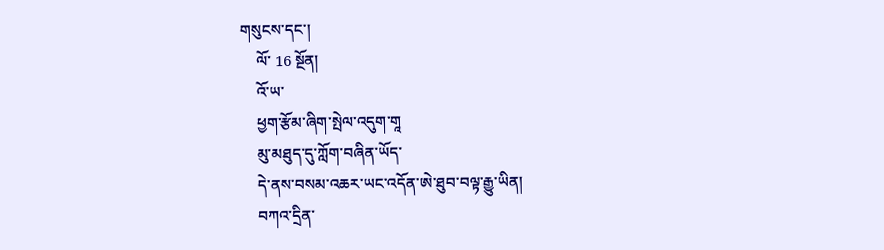གསུངས་དང་།
    ལོ་ 16 སྔོན།
    འོ་ཡ་
    ཕྱག་རྩོམ་ཞིག་སྤེལ་འདུག་གཱ
    མུ་མཐུད་དུ་ཀློག་བཞིན་ཡོད་
    དེ་ནས་བསམ་འཆར་ཡང་འདོན་ཨེ་ཐུབ་བལྟ་རྒྱུ་ཡིན།
    བཀའ་དྲིན་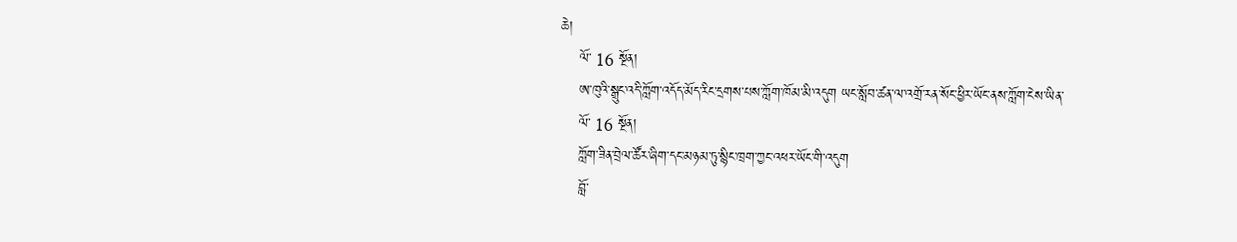ཆེ།
    ལོ་ 16 སྔོན།
    ཨ་ཁུའི་སྒྲུང་འདི་ཀློག་འདོད་མོད་རིང་དྲགས་པས་ཀློག་ཁོམ་མི་འདུག ཡང་སློབ་ཚན་ལ་འགྲོ་རན་སོང་ཕྱིར་ཡོང་ནས་ཀློག་ངེས་ཡིན་
    ལོ་ 16 སྔོན།
    ཀློག་ཟིན་བྲེལ་ཚོར་ཞིག་དང་མཉམ་ཏུ་སྙིང་ཁྲག་ཀྱང་འཕར་ཡོང་གི་འདུག
    བློ་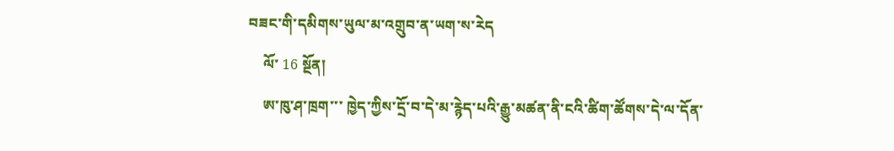བཟང་གི་དམིགས་ཡུལ་མ་འགྲུབ་ན་ཡག་ས་རེད
    ལོ་ 16 སྔོན།
    ཨ་ཁུ་ཤ་ཁྲག་་་ ཁྱེད་ཀྱིས་དྲོ་བ་དེ་མ་རྙེད་པའི་རྒྱུ་མཚན་ནི་ངའི་ཚིག་ཚོགས་དེ་ལ་དོན་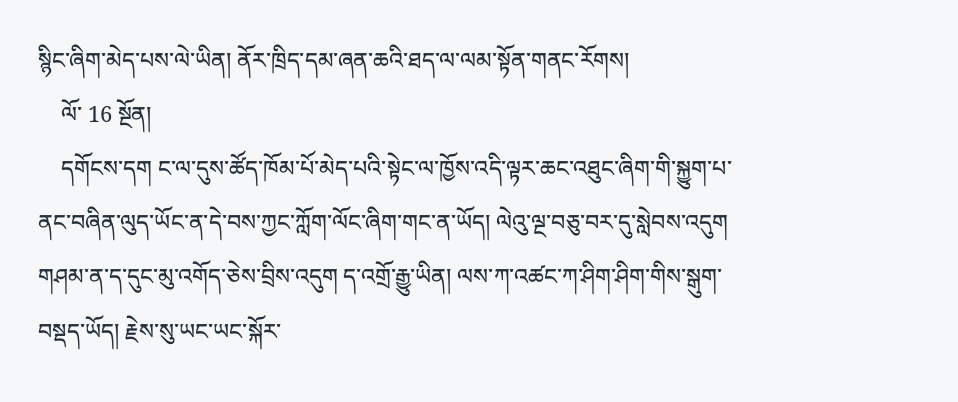སྙིང་ཞིག་མེད་པས་ལེ་ཡིན། ནོར་ཁྲིད་དམ་ཞན་ཆའི་ཐད་ལ་ལམ་སྟོན་གནང་རོགས།
    ལོ་ 16 སྔོན།
    དགོངས་དག ང་ལ་དུས་ཚོད་ཁོམ་པོ་མེད་པའི་སྟེང་ལ་ཁྱོས་འདི་ལྟར་ཆང་འཐུང་ཞིག་གི་སྐྱུག་པ་ནང་བཞིན་ལུད་ཡོང་ན་དེ་བས་ཀྱང་ཀློག་ལོང་ཞིག་གང་ན་ཡོད། ལེའུ་ལྔ་བཅུ་བར་དུ་སླེབས་འདུག གཤམ་ན་ད་དུང་མུ་འགོད་ཅེས་བྲིས་འདུག ད་འགྲོ་རྒྱུ་ཡིན། ལས་ཀ་འཚང་ཀ་ཤིག་ཤིག་གིས་སྒུག་བསྡད་ཡོད། རྗེས་སུ་ཡང་ཡང་སྐོར་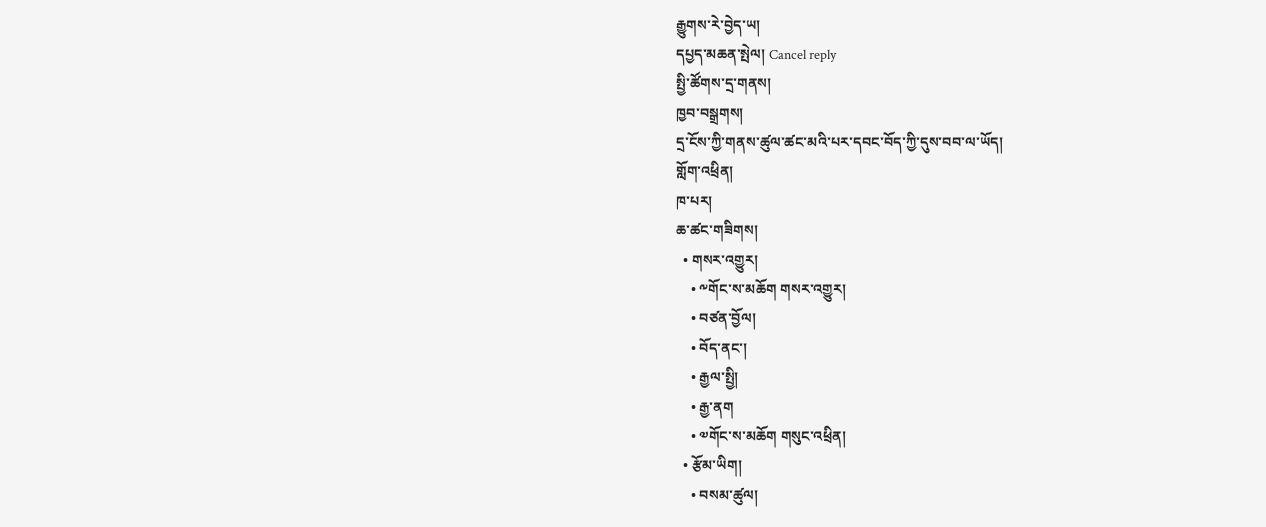རྒྱུགས་རེ་བྱེད་ཡ།
དཔྱད་མཆན་སྤེལ། Cancel reply
སྤྱི་ཚོགས་དྲ་གནས།
ཁྱབ་བསྒྲགས།
དྲ་ངོས་ཀྱི་གནས་ཚུལ་ཚང་མའི་པར་དབང་བོད་ཀྱི་དུས་བབ་ལ་ཡོད།
གློག་འཕྲིན།
ཁ་པར།
ཆ་ཚང་གཟིགས།
  • གསར་འགྱུར།
    • ༸གོང་ས་མཆོག གསར་འགྱུར།
    • བཙན་བྱོལ།
    • བོད་ནང་།
    • རྒྱལ་སྤྱི།
    • རྒྱ་ནག
    • ༧གོང་ས་མཆོག གསུང་འཕྲིན།
  • རྩོམ་ཡིག།
    • བསམ་ཚུལ།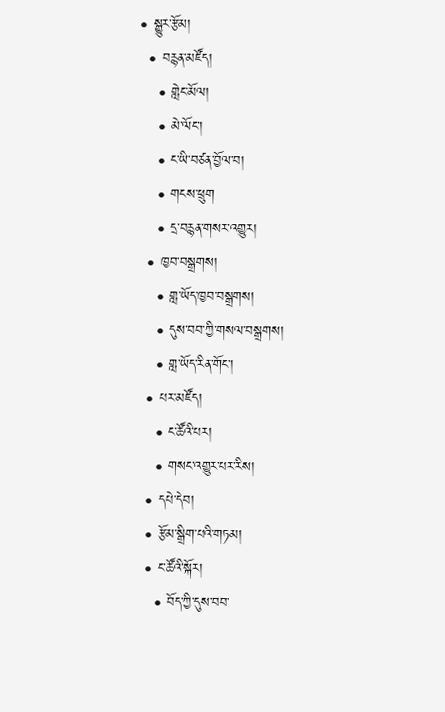• སྒྱུར་རྩོམ།
  • བརྙན་མཛོད།
    • གླེང་མོལ།
    • མེ་ལོང་།
    • ང་ཡི་བཙན་བྱོལ་བ།
    • གངས་ཕྲུག
    • དྲ་བརྙན་གསར་འགྱུར།
  • ཁྱབ་བསྒྲགས།
    • གླ་ཡོད་ཁྱབ་བསྒྲགས།
    • དུས་བབ་ཀྱི་གསལ་བསྒྲགས།
    • གླ་ཡོད་རིན་གོང་།
  • པར་མཛོད།
    • ང་ཚོའི་པར།
    • གསང་འགྱུར་པར་རིས།
  • དཔེ་དེབ།
  • རྩོམ་སྒྲིག་པའི་གཏམ།
  • ང་ཚོའི་སྐོར།
    • བོད་ཀྱི་དུས་བབ་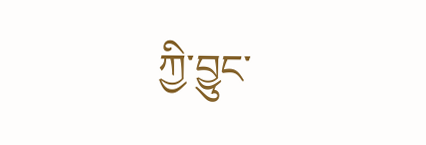ཀྱི་བྱུང་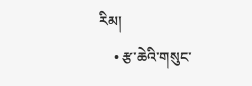རིམ།
    • རྩ་ཆེའི་གསུང་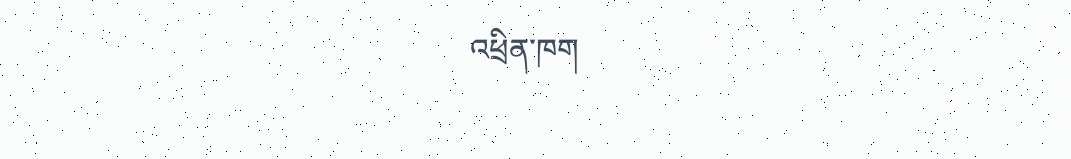འཕྲིན་ཁག